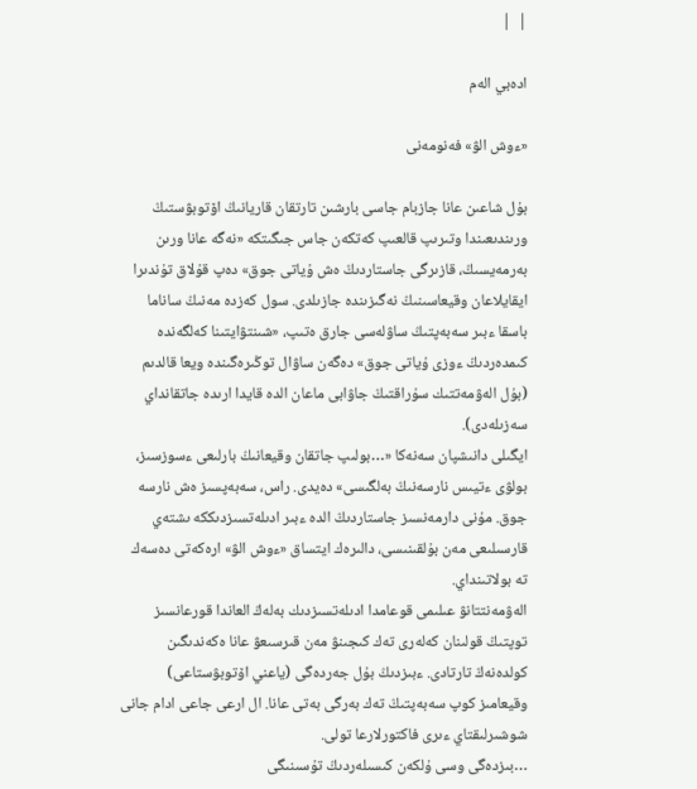|  |

ادەبي الەم

«ءوش الۋ» فەنومەنى

بۇل شاعىن عانا جازبام جاسى بارشىن تارتقان قاريانىڭ اۆتوبۋستىڭ ورىندىعىندا وتىرىپ قالعىپ كەتكەن جاس جىگىتكە «نەگە عانا ورىن بەرمەيسىڭ، قازىرگى جاستاردىڭ ەش ۇياتى جوق» دەپ قۇلاق تۇندىرا ايقايلاعان وقيعاسىنىڭ نەگىزىندە جازىلدى. سول كەزدە مەنىڭ ساناما باسقا ءبىر سەبەپتىڭ ساۋلەسى جارق ەتىپ، «شىنتۋايتىنا كەلگەندە كىمدەردىڭ ءوزى ۇياتى جوق» دەگەن ساۋال توڭىرەگىندە ويعا قالدىم (بۇل الەۋمەتتىك سۇراقتىڭ جاۋابى ماعان الدە قايدا ارىدە جاتقانداي سەزىلەدى).
ايگىلى دانىشپان سەنەكا «…بولىپ جاتقان وقيعانىڭ بارلىعى ءسوزسىز، بولۋى ءتيىس نارسەنىڭ بەلگىسى» دەيدى. راس، سەبەپسىز ەش نارسە جوق. مۇنى دارمەنسىز جاستاردىڭ الدە ءبىر ادىلەتسىزدىككە ىشتەي قارسىلىعى مەن بۇلقىنىسى، دالىرەك ايتساق «ءوش الۋ» ارەكەتى دەسەك تە بولاتىنداي.
الەۋمەنتتانۋ عىلىمى قوعامدا ادىلەتسىزدىك بەلەڭ العاندا قورعانسىز توپتىڭ قولىنان كەلەرى تەك كىجىنۋ مەن قىرسىعۋ عانا ەكەندىگىن كولدەنەڭ تارتادى. ءبىزدىڭ بۇل جەردەگى (ياعني اۆتوبۋستاعى) وقيعامىز كوپ سەبەپتىڭ تەك بەرگى بەتى عانا. ال ارعى جاعى ادام جانى شوشىرلىقتاي ءىرى فاكتورلارعا تولى.
…بىزدەگى وسى ۇلكەن كىسىلەردىڭ تۇسىنىگى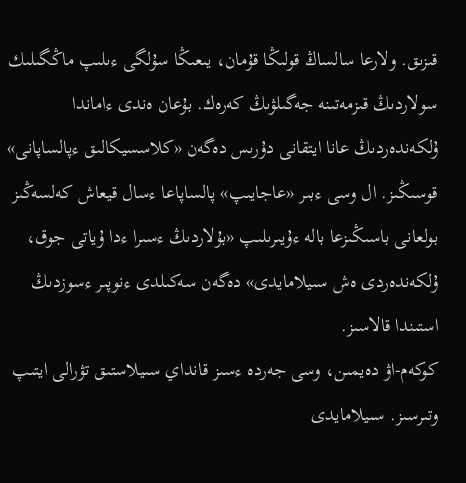قىزىق. ولارعا سالساڭ قولىڭا قۇمان، يىعىڭا سۇلگى ءىلىپ ماڭگىلىك سولاردىڭ قىزمەتىنە جەگىلۋىڭ كەرەك. بۇعان ەندى ءاماندا ۇلكەندەردىڭ عانا ايتقانى دۇرىس دەگەن «كلاسسيكالىق ءپالساپانى» قوسىڭىز. ال وسى ءبىر «عاجايىپ» پالساپاعا ءسال قيعاش كەلسەڭىز بولعانى باسىڭىزعا بالە ءۇيىرىلىپ «بۇلاردىڭ ءسىرا ءدا ۇياتى جوق، ۇلكەندەردى ەش سىيلامايدى» دەگەن سەكىلدى ءنوپىر ءسوزدىڭ استىندا قالاسىز.
كوكەم-اۋ دەيمىن، وسى جەردە ءسىز قانداي سىيلاستىق تۋرالى ايتىپ وتىرسىز. سىيلامايدى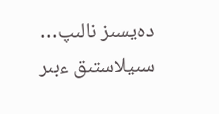دەيسىز نالىپ… سىيلاستىق ءبىر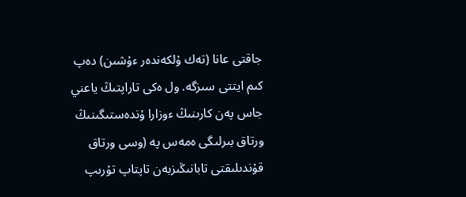جاقتى عانا (تەك ۇلكەندەر ءۇشىن) دەپ كىم ايتتى سىزگە. ول ەكى تاراپتىڭ ياعني جاس پەن كارىنىڭ ءوزارا ۇندەستىگىنىڭ ورتاق بىرلىگى ەمەس پە (وسى ورتاق قۇندىلىقتى تابانىڭىزبەن تاپتاپ تۇرىپ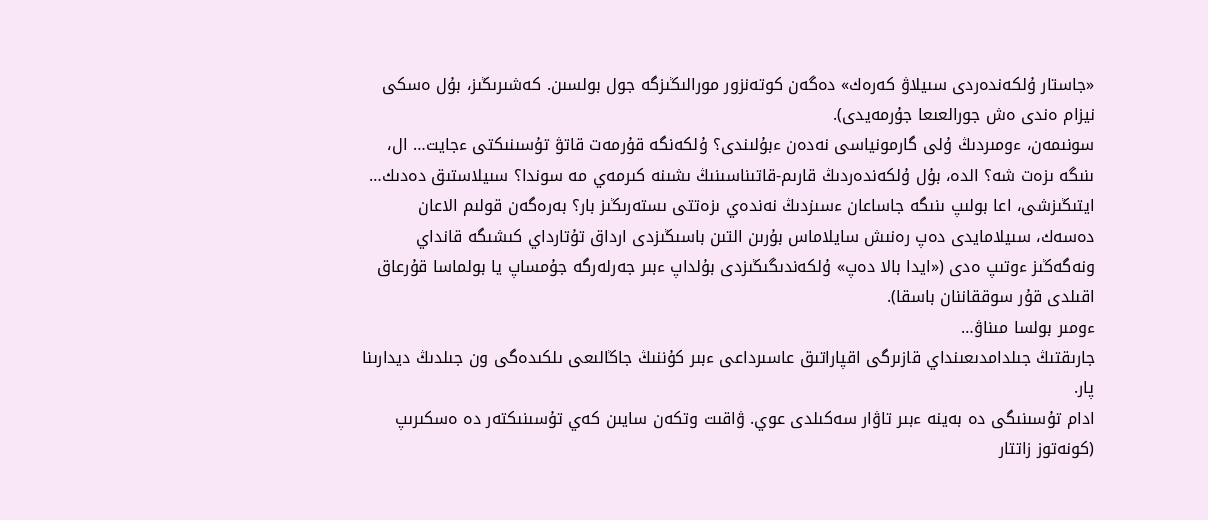«جاستار ۇلكەندەردى سىيلاۋ كەرەك» دەگەن كوتەنزور مورالىڭىزگە جول بولسىن. كەشىرىڭىز، بۇل ەسكى نيزام ەندى ەش جورالعىعا جۇرمەيدى).
سونىمەن، ءومىردىڭ ۇلى گارمونياسى نەدەن ءبۇلىندى؟ ۇلكەنگە قۇرمەت قاتۋ تۇسىنىكتى ءجايت… ال، ىنىگە ىزەت شە؟ الدە، بۇل ۇلكەندەردىڭ قارىم-قاتىناسىنىڭ ىشىنە كىرمەي مە سوندا؟ سىيلاستىق دەدىك…
ايتىڭىزشى، اعا بولىپ ىنىگە جاساعان ءسىزدىڭ نەندەي ىزەتتى ىستەرىڭىز بار؟ بەرەگەن قولىم الاعان دەسەك، سىيلامايدى دەپ رەنىش سايلاماس بۇرىن التىن باسىڭىزدى ارداق تۇتارداي كىشىگە قانداي ونەگەڭىز ءوتىپ ەدى («ايدا بالا دەپ» ۇلكەندىگىڭىزدى بۇلداپ ءبىر جەرلەرگە جۇمساپ يا بولماسا قۇرعاق اقىلدى قۇر سوققاننان باسقا).
ءومىر بولسا مىناۋ…
جارىقتىڭ جىلدامدىعىنداي قازىرگى اقپاراتىق عاسىرداعى ءبىر كۇننىڭ جاڭالىعى ىلكىدەگى ون جىلدىڭ ديدارىنا پار.
ادام تۇسىنىگى دە بەينە ءبىر تاۋار سەكىلدى عوي. ۋاقىت وتكەن سايىن كەي تۇسىنىكتەر دە ەسكىرىپ (كونەتوز زاتتار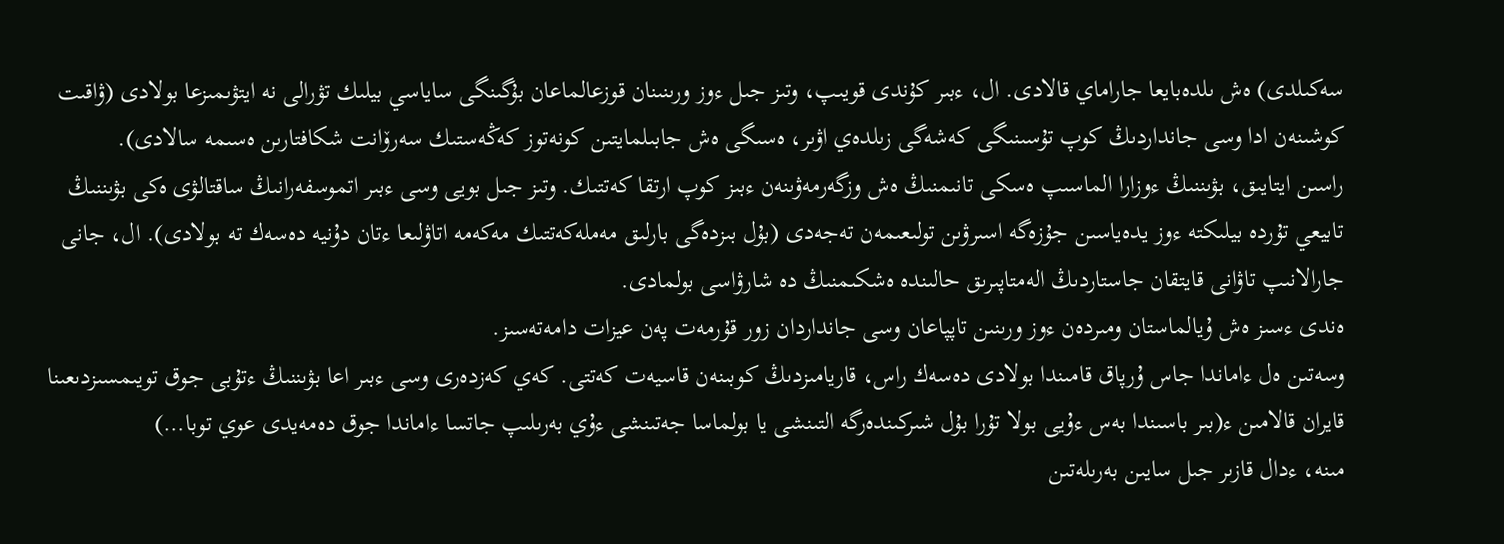سەكىلدى) ەش ىلدەبايعا جاراماي قالادى. ال، ءبىر كۇندى قويىپ، وتىز جىل ءوز ورىنىنان قوزعالماعان بۇگىنگى ساياسي بيلىك تۋرالى نە ايتۋىمىزعا بولادى (ۋاقىت كوشىنەن ادا وسى جانداردىڭ كوپ تۇسىنىگى كەشەگى زىلدەي اۋىر، ەسىگى ەش جابىلمايتىن كونەتوز كەڭەستىك سەرۆانت شكافتارىن ەسىمە سالادى).
راسىن ايتايىق، بۋىننىڭ ءوزارا الماسىپ ەسكى تانىمنىڭ ەش وزگەرمەۋىنەن ءبىز كوپ ارتقا كەتتىك. وتىز جىل بويى وسى ءبىر اتموسفەرانىڭ ساقتالۋى ەكى بۋىننىڭ تابيعي تۇردە بيلىكتە ءوز يدەياسىن جۇزەگە اسىرۋىن تولىعىمەن تەجەدى (بۇل بىزدەگى بارلىق مەملەكەتتىك مەكەمە اتاۋلىعا ءتان دۇنيە دەسەك تە بولادى). ال، جانى جارالانىپ تاۋانى قايتقان جاستاردىڭ الەمتاپىرىق حالىندە ەشكىمنىڭ دە شارۋاسى بولمادى.
ەندى ءسىز ەش ۇيالماستان ومىردەن ءوز ورىنىن تاپپاعان وسى جانداردان زور قۇرمەت پەن عيزات دامەتەسىز.
وسەتىن ەل ءاماندا جاس ۇرپاق قامىندا بولادى دەسەك راس، قاريامىزدىڭ كوبىنەن قاسيەت كەتتى. كەي كەزدەرى وسى ءبىر اعا بۋىننىڭ ءتۇبى جوق تويىمسىزدىعىنا قايران قالامىن ء(بىر باسىندا بەس ءۇيى بولا تۇرا بۇل شىركىندەرگە التىنشى يا بولماسا جەتىنشى ءۇي بەرىلىپ جاتسا ءاماندا جوق دەمەيدى عوي توبا…)
مىنە، ءدال قازىر جىل سايىن بەرىلەتىن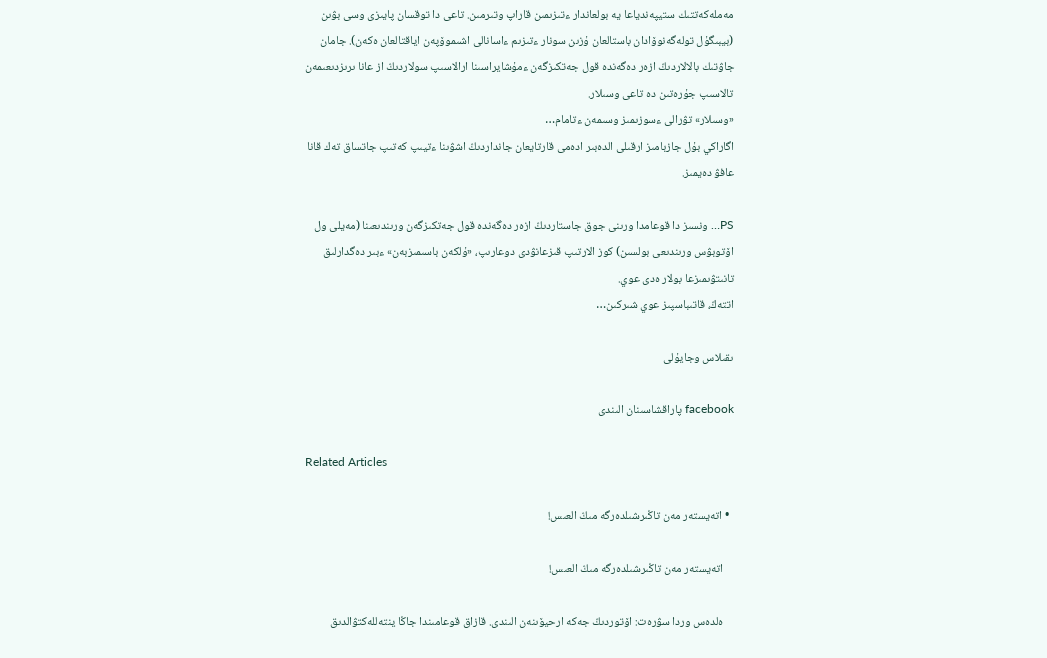مەملەكەتتىك ستيپەندياعا يە بولعاندار ءتىزىمىن قاراپ وتىرمىن. تاعى دا توقسان پايىزى وسى بۋىن (بيبىگۇل تولەگەنوۆادان باستالعان ۇزىن سونار ءتىزىم ءاسانالى اشىموۆپەن اياقتالعان ەكەن). جامان جاۋتىك بالالاردىڭ ازەر دەگەندە قول جەتكىزگەن ءمۇشايراسىنا ارالاسىپ سولاردىڭ از عانا ىرىزدىعىمەن تالاسىپ جۇرەتىن دە تاعى وسىلار.
«وسىلار» تۋرالى ءسوزىمىز وسىمەن ءتامام…
اگاراكي بۇل جازبامىز ارقىلى الدەبىر ادەمى قارتايعان جانداردىڭ اشۋىنا ءتيىپ كەتىپ جاتساق تەك قانا عافۋ دەيمىز.

PS… ونسىز دا قوعامدا ورىنى جوق جاستاردىڭ ازەر دەگەندە قول جەتكىزگەن ورىندىعىنا (مەيلى ول اۆتوبۋس ورىندىعى بولسىن) كوز الارتىپ قىزعانۋدى دوعارىپ، «ۇلكەن باسىمىزبەن» ءبىر دەگدارلىق تانىتۋىمىزعا بولار ەدى عوي.
اتتەڭ، قاتىباسپىز عوي شىركىن…

ىقىلاس وجايۇلى

facebook پاراقشاسىنان الىندى

Related Articles

  • اتەيستەر مەن تاڭىرشىلدەرگە مىڭ العىس!

    اتەيستەر مەن تاڭىرشىلدەرگە مىڭ العىس!

    ەلدەس وردا سۋرەت: اۆتوردىڭ جەكە ارحيۆىنەن الىندى. قازاق قوعامىندا جاڭا ينتەللەكتۋالدىق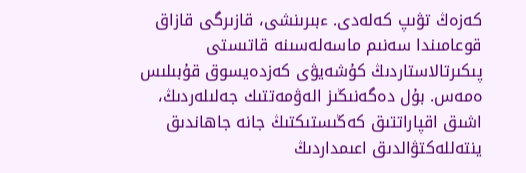كەزەڭ تۋىپ كەلەدى. ءبىرىنشى، قازىرگى قازاق قوعامىندا سەنىم ماسەلەسىنە قاتىستى پىكىرتالاستاردىڭ كۇشەيۋى كەزدەيسوق قۇبىلىس ەمەس. بۇل دەگەنىڭىز الەۋمەتتىك جەلىلەردىڭ، اشىق اقپاراتتىق كەڭىستىكتىڭ جانە جاھاندىق ينتەللەكتۋالدىق اعىمداردىڭ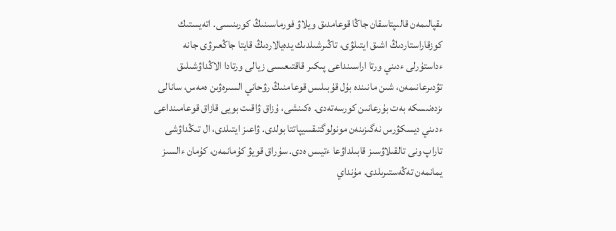ىقپالىمەن قالىپتاسقان جاڭا قوعامدىق ويلاۋ فورماسىنىڭ كورىنىسى. اتەيستىك كوزقاراستاردىڭ اشىق ايتىلۋى، تاڭىرشىلدىك يدەيالاردىڭ قايتا جاڭعىرۋى جانە ءداستۇرلى ءدىني ورتا اراسىنداعى پىكىر قاقتىعىسى زيالى ورتادا الاڭداۋشىلىق تۋدىرعانىمەن، شىن مانىندە بۇل قۇبىلىس قوعامنىڭ رۋحاني السىرەۋىن ەمەس، سانالى ىزدەنىسكە بەت بۇرعانىن كورسەتەدى. ەكىنشى، ۇزاق ۋاقىت بويى قازاق قوعامىنداعى ءدىني ديسكۋرس نەگىزىنەن مونولوگتىقسيپاتتا بولدى. ۋاعىز ايتىلدى، ال تىڭداۋشى تاراپ ونى تالقىلاۋسىز قابىلداۋعا ءتيىس ەدى. سۇراق قويۋ كۇمانمەن، كۇمان ءالسىز يمانمەن تەڭەستىرىلدى. مۇنداي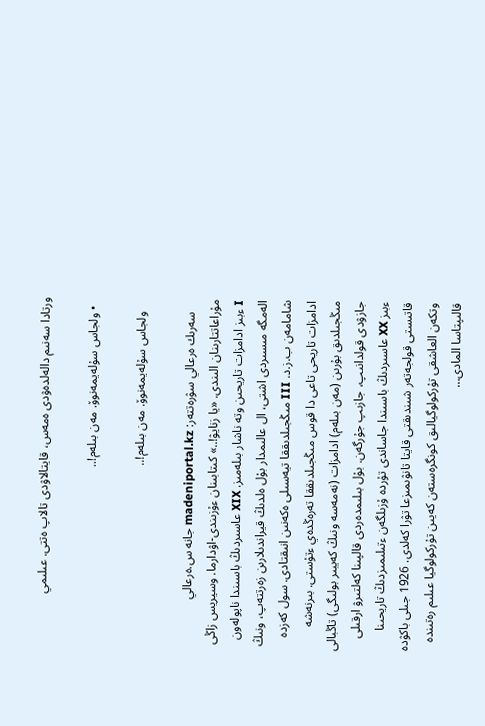ورتادا سەنىم دالەلدەۋدى ەمەس، قايتالاۋدى تالاپ ەتتى. عىلىمي

  • ولجاس سۇلەيمەنوۆ. مەن بىلەم!..

    ولجاس سۇلەيمەنوۆ. مەن بىلەم!..

    سەرىك ەرعالي سۋرەتتەر: madeniportal.kz جانە س.ەرعالي مۇراعاتتارىنان الىندى. «يا زنايۋ!..» كىتابىنان ءۇزىندى-اۋدارما. وسيريس زاڭى I ءبىز ادامزات تاريحىن وتە ناشار بىلەمىز. XIX عاسىردىڭ باسىندا ناپولەون الەمگە مىسىردى اشتى، ال عالىمدار بۇل ەلدىڭ قيراندىلارىن زەرتتەپ، ونىڭ شامامەن ب.ز.د. III مىڭجىلدىققا تيەسىلى ەكەنىن انىقتادى. سول كەزدە ادامزات تاريحى تاعى دا قوس مىڭجىلدىققا تەرەڭدەي ءتۇستى. بىرنەشە مىڭجىلدىق بۇرىن (مەن بىلەم) ادامزات (نەمەسە ونىڭ كەيبىر بولىگى) تاڭبالى جازۋدى قولدانىپ، جازىپ جۇرگەن. بۇل بىلىمدەردى قالپىنا كەلتىرۋ ارقىلى ءبىز XX عاسىردىڭ باسىندا جاساندى تۇردە ۇزىلگەن ءتىلىمىزدىڭ تاريحىنا قاتىستى قولجەتەر شىندىقتى قايتا تانۋىمىزعا تۋرا كەلدى. 1926 جىلى باكۋدە وتكەن العاشقى تۇركولوگيالىق كونگرەستەن كەيىن تۇركولوگيا عىلىم رەتىندە قالىپتاسا المادى…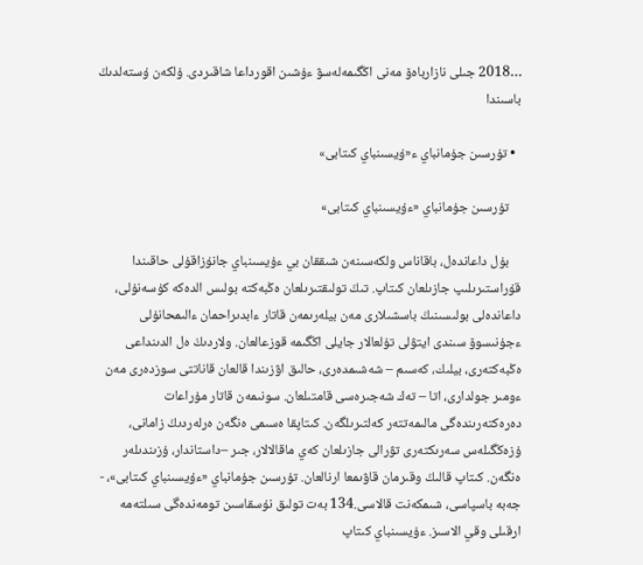…2018 جىلى نازارباەۆ مەنى اڭگىمەلەسۋ ءۇشىن اقورداعا شاقىردى. ۇلكەن ۇستەلدىڭ باسىندا

  • تۇرسىن جۇمانباي ء«ۇيسىنباي كىتابى»

    تۇرسىن جۇمانباي «ءۇيسىنباي كىتابى»

    بۇل داعاندەل، باقاناس ولكەسىنەن شىققان بي ءۇيسىنباي جانۇزاقۇلى حاقىندا قۇراستىرىلىپ جازىلعان كىتاپ. تىڭ تولىقتىرىلعان ەڭبەكتە بولىس الدەكە كۇسەنۇلى، داعاندەلى بولىسىنىڭ باسشىلارى مەن بيلەرىمەن قاتار ءابدىراحمان ءالىمحانۇلى ءجۇنىسوۆ سىندى ايتۋلى تۇلعالار جايلى اڭگىمە قوزعالعان. ولاردىڭ ەل الدىنداعى ەڭبەكتەرى، بيلىك، كەسىم – شەشىمدەرى، حالىق اۋزىندا قالعان قاناتتى سوزدەرى مەن ءومىر جولدارى، اتا – تەك شەجىرەسى قامتىلعان. سونىمەن قاتار مۇراعات دەرەكتەرىندەگى مالىمەتتەر كەلتىرىلگەن. كىتاپقا ەسىمى ەنگەن ەرلەردىڭ زامانى، ۇزەڭگىلەس سەرىكتەرى تۋرالى جازىلعان كەي ماقالالار، جىر –داستاندار، ۇزىندىلەر ەنگەن. كىتاپ قالىڭ وقىرمان قاۋىمعا ارنالعان. تۇرسىن جۇمانباي «ءۇيسىنباي كىتابى»، - جەبە باسپاسى، شىمكەنت قالاسى.134 بەت تولىق نۇسقاسىن تومەندەگى سىلتەمە ارقىلى وقي الاسىز. ءۇيسىنباي كىتاپ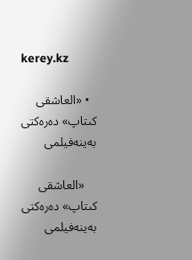kerey.kz

  • «العاشقى كىتاپ» دەرەكتى بەينەفيلمى

    «العاشقى كىتاپ» دەرەكتى بەينەفيلمى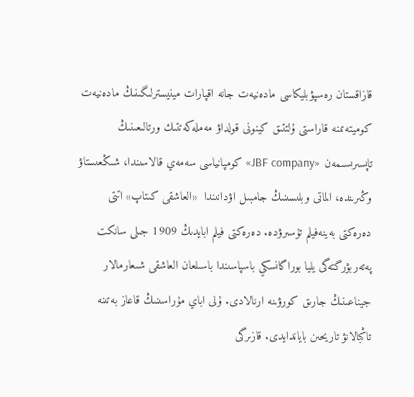قازاقستان رەسپۋبليكاسى مادەنيەت جانە اقپارات مينيسترلىگىنىڭ مادەنيەت كوميتەتىنە قاراستى ۇلتتىق كينونى قولداۋ مەملەكەتتىك ورتالىعىنىڭ تاپسىرىسىمەن «JBF company» كومپانياسى سەمەي قالاسىندا، شىڭعىستاۋ وڭىرىندە، الماتى وبلىسىنىڭ جامبىل اۋدانىندا  «العاشقى كىتاپ» اتتى دەرەكتى بەينەفيلم تۇسىرۋدە. دەرەكتى فيلم ابايدىڭ 1909 جىلى سانكت پەتەربۋرگتەگى يليا بوراگانسكي باسپاسىندا باسىلعان العاشقى شىعارمالار جيناعىنىڭ جارىق كورۋىنە ارنالادى. ۇلى اباي مۇراسىنىڭ قاعاز بەتىنە تاڭبالانۋ تاريحىن باياندايدى. قازىرگى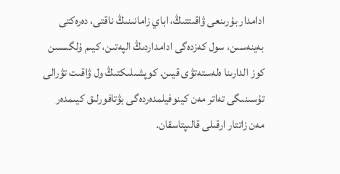ادامدار بۇرىنعى ۋاقىتتىڭ، اباي زامانىنىڭ ناقتى، دەرەكتى بەينەسىن، سول كەزدەگى ادامداردىڭ الپەتىن، كيىم ۇلگىسىن كوز الدارىنا ەلەستەتۋى قيىن. كوپشىلىكتىڭ ول ۋاقىت تۋرالى تۇسىنىگى تەاتر مەن كينوفيلمدەردەگى بۋتافورلىق كيىمدەر مەن زاتتار ارقىلى قالىپتاسقان.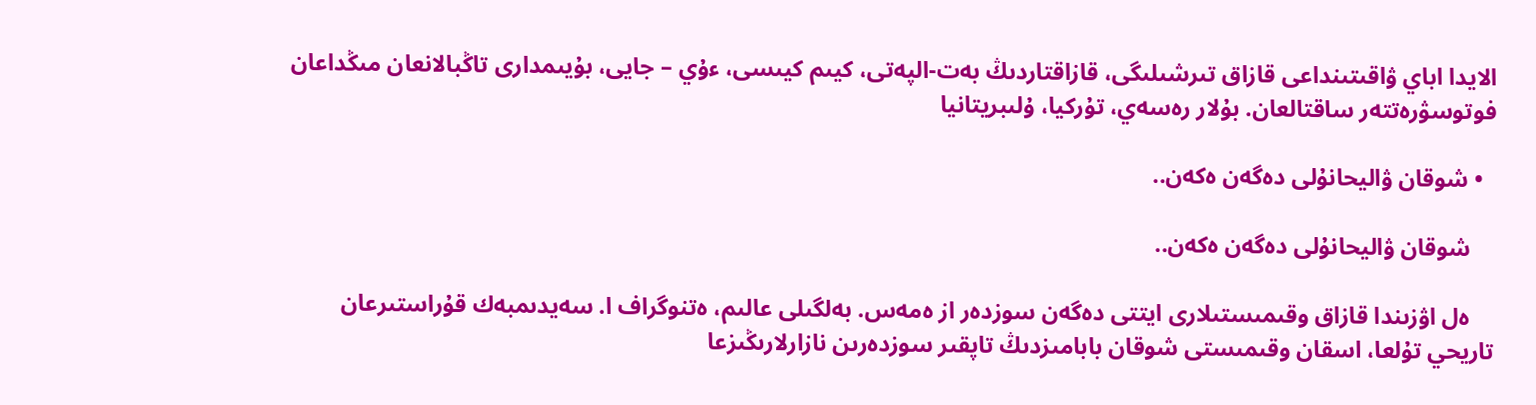الايدا اباي ۋاقىتىنداعى قازاق تىرشىلىگى، قازاقتاردىڭ بەت-الپەتى، كيىم كيىسى، ءۇي – جايى، بۇيىمدارى تاڭبالانعان مىڭداعان فوتوسۋرەتتەر ساقتالعان. بۇلار رەسەي، تۇركيا، ۇلىبريتانيا

  • شوقان ۋاليحانۇلى دەگەن ەكەن..

    شوقان ۋاليحانۇلى دەگەن ەكەن..

    ەل اۋزىندا قازاق وقىمىستىلارى ايتتى دەگەن سوزدەر از ەمەس. بەلگىلى عالىم، ەتنوگراف ا. سەيدىمبەك قۇراستىرعان تاريحي تۇلعا، اسقان وقىمىستى شوقان بابامىزدىڭ تاپقىر سوزدەرىن نازارلارىڭىزعا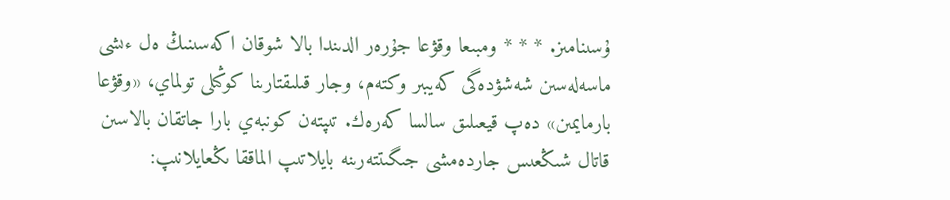ۇسىنامىز. * * * ومبىعا وقۋعا جۇرەر الدىندا بالا شوقان اكەسىنىڭ ەل ءىشى ماسەلەسىن شەشۋدەگى كەيبىر وكتەم، وجار قىلىقتارىنا كوڭىلى تولماي، «وقۋعا بارمايمىن» دەپ قيعىلىق سالسا كەرەك. تىپتەن كونبەي بارا جاتقان بالاسىن قاتال شىڭعىس جاردەمشى جىگىتتەرىنە بايلاتىپ الماققا ىڭعايلانىپ: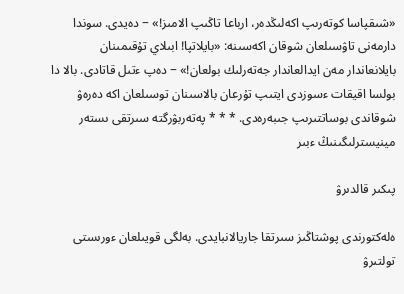«شىقپاسا كوتەرىپ اكەلىڭدەر، ارباعا تاڭىپ الامىز!» − دەيدى. سوندا دارمەنى تاۋسىلعان شوقان اكەسىنە: «بايلاتپا! ابىلاي تۇقىمىنان بايلانعاندار مەن ايدالعاندار جەتەرلىك بولعان!» − دەپ ءتىل قاتادى. بالا دا بولسا اقيقات ءسوزدى ايتىپ تۇرعان بالاسىنان توسىلعان اكە دەرەۋ شوقاندى بوساتتىرىپ جىبەرەدى. * * * پەتەربۋرگتە سىرتقى ىستەر مينيسترلىگىنىڭ ءبىر

پىكىر قالدىرۋ

ەلەكتورندى پوشتاڭىز سىرتقا جاريالانبايدى. بەلگى قويىلعان ءورىستى تولتىرۋ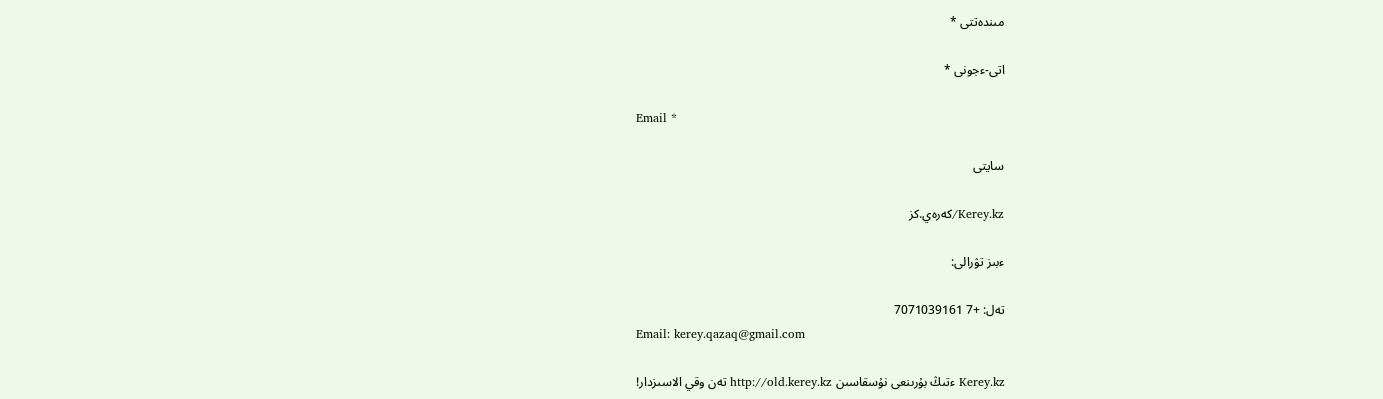مىندەتتى *

اتى-ءجونى *

Email *

سايتى

Kerey.kz/كەرەي.كز

ءبىز تۋرالى:

تەل: +7 7071039161
Email: kerey.qazaq@gmail.com

Kerey.kz ءتىڭ بۇرىنعى نۇسقاسىن http://old.kerey.kz تەن وقي الاسىزدار!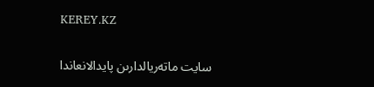KEREY.KZ

سايت ماتەريالدارىن پايدالانعاندا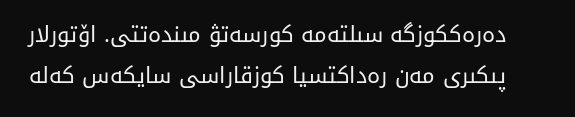دەرەككوزگە سىلتەمە كورسەتۋ مىندەتتى. اۆتورلار پىكىرى مەن رەداكتسيا كوزقاراسى سايكەس كەلە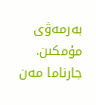بەرمەۋى مۇمكىن. جارناما مەن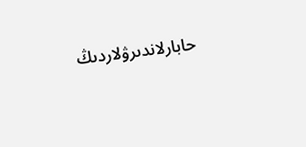حابارلاندىرۋلاردىڭ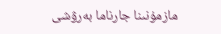مازمۇنىنا جارناما بەرۋشى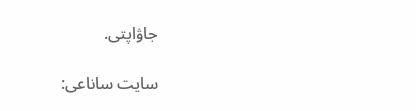جاۋاپتى.

سايت ساناعى: